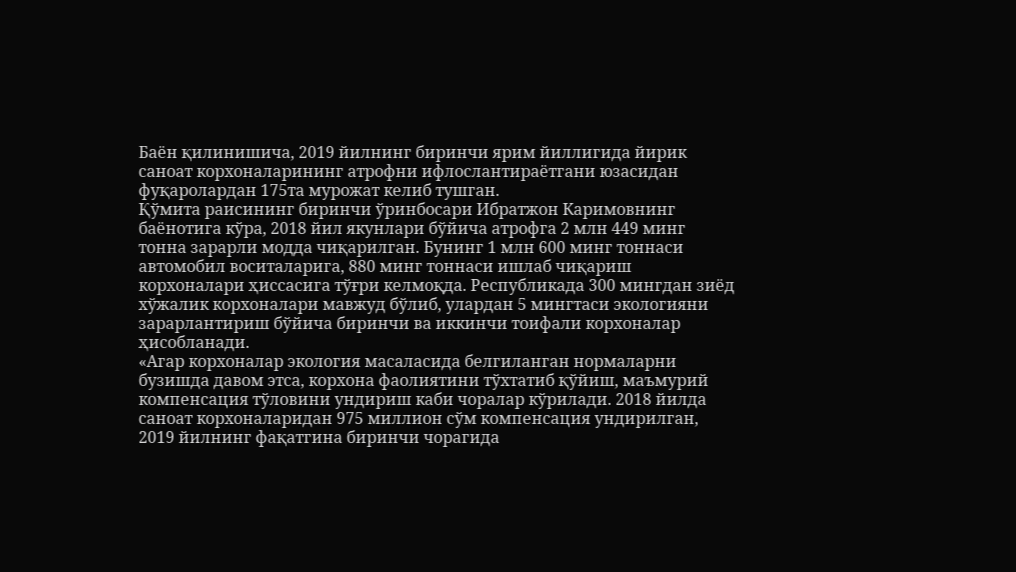Баён қилинишича, 2019 йилнинг биринчи ярим йиллигида йирик саноат корхоналарининг атрофни ифлослантираётгани юзасидан фуқаролардан 175та мурожат келиб тушган.
Қўмита раисининг биринчи ўринбосари Ибратжон Каримовнинг баёнотига кўра, 2018 йил якунлари бўйича атрофга 2 млн 449 минг тонна зарарли модда чиқарилган. Бунинг 1 млн 600 минг тоннаси автомобил воситаларига, 880 минг тоннаси ишлаб чиқариш корхоналари ҳиссасига тўғри келмоқда. Республикада 300 мингдан зиёд хўжалик корхоналари мавжуд бўлиб, улардан 5 мингтаси экологияни зарарлантириш бўйича биринчи ва иккинчи тоифали корхоналар ҳисобланади.
«Агар корхоналар экология масаласида белгиланган нормаларни бузишда давом этса, корхона фаолиятини тўхтатиб қўйиш, маъмурий компенсация тўловини ундириш каби чоралар кўрилади. 2018 йилда саноат корхоналаридан 975 миллион сўм компенсация ундирилган, 2019 йилнинг фақатгина биринчи чорагида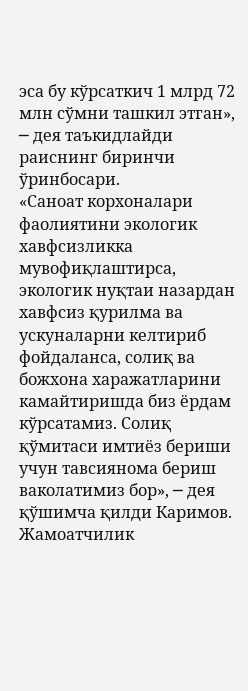эса бу кўрсаткич 1 млрд 72 млн сўмни ташкил этган», ─ дея таъкидлайди раиснинг биринчи ўринбосари.
«Саноат корхоналари фаолиятини экологик хавфсизликка мувофиқлаштирса, экологик нуқтаи назардан хавфсиз қурилма ва ускуналарни келтириб фойдаланса, солиқ ва божхона харажатларини камайтиришда биз ёрдам кўрсатамиз. Солиқ қўмитаси имтиёз бериши учун тавсиянома бериш ваколатимиз бор», ─ дея қўшимча қилди Каримов.
Жамоатчилик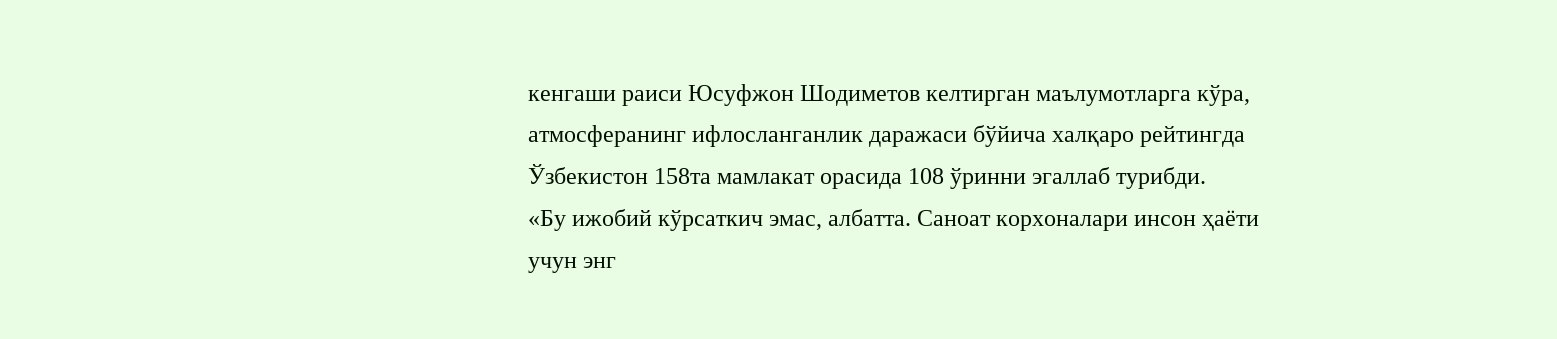кенгаши раиси Юсуфжон Шодиметов келтирган маълумотларга кўра, атмосферанинг ифлосланганлик даражаси бўйича халқаро рейтингда Ўзбекистон 158та мамлакат орасида 108 ўринни эгаллаб турибди.
«Бу ижобий кўрсаткич эмас, албатта. Саноат корхоналари инсон ҳаёти учун энг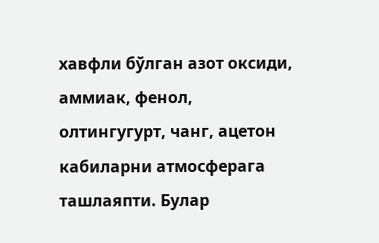хавфли бўлган азот оксиди, аммиак, фенол, олтингугурт, чанг, ацетон кабиларни атмосферага ташлаяпти. Булар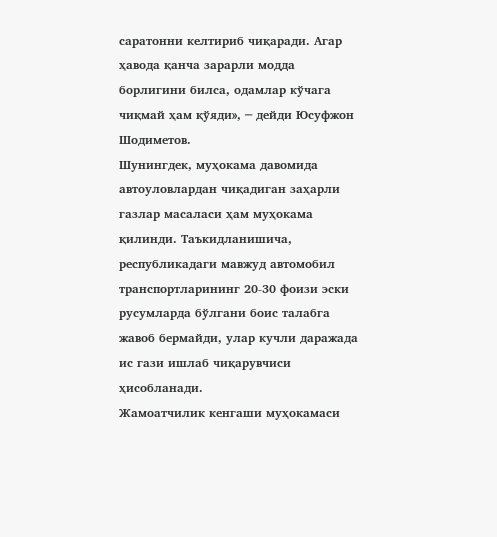саратонни келтириб чиқаради. Агар ҳавода қанча зарарли модда борлигини билса, одамлар кўчага чиқмай ҳам қўяди», ─ дейди Юсуфжон Шодиметов.
Шунингдек, муҳокама давомида автоуловлардан чиқадиган заҳарли газлар масаласи ҳам муҳокама қилинди. Таъкидланишича, республикадаги мавжуд автомобил транспортларининг 20-30 фоизи эски русумларда бўлгани боис талабга жавоб бермайди, улар кучли даражада ис гази ишлаб чиқарувчиси ҳисобланади.
Жамоатчилик кенгаши муҳокамаси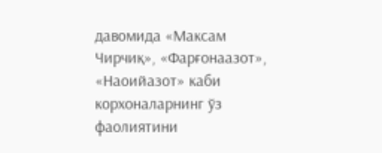давомида «Максам Чирчиқ», «Фарғонаазот», «Наоийазот» каби корхоналарнинг ўз фаолиятини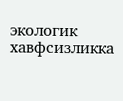экологик хавфсизликка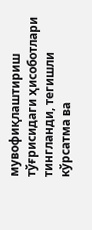мувофиқлаштириш тўғрисидаги ҳисоботлари тингланди, тегишли кўрсатма ва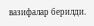вазифалар берилди.